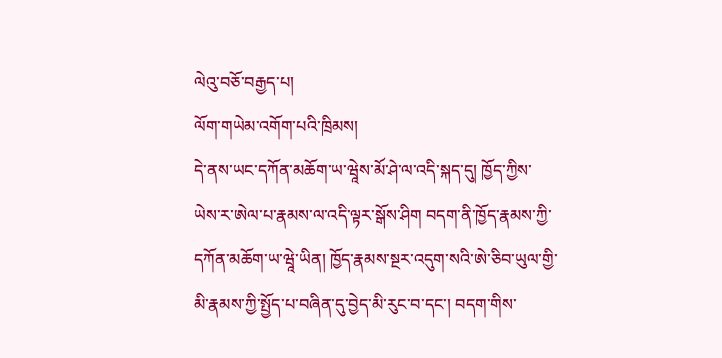ལེའུ་བཅོ་བརྒྱད་པ།
ལོག་གཡེམ་འགོག་པའི་ཁྲིམས།
དེ་ནས་ཡང་དཀོན་མཆོག་ཡ་ཝཱེས་མོ་ཤེ་ལ་འདི་སྐད་དུ། ཁྱོད་ཀྱིས་ཡེས་ར་ཨེལ་པ་རྣམས་ལ་འདི་ལྟར་སྒོས་ཤིག བདག་ནི་ཁྱོད་རྣམས་ཀྱི་དཀོན་མཆོག་ཡ་ཝཱེ་ཡིན། ཁྱོད་རྣམས་སྔར་འདུག་སའི་ཨེ་ཅིབ་ཡུལ་གྱི་མི་རྣམས་ཀྱི་སྤྱོད་པ་བཞིན་དུ་བྱེད་མི་རུང་བ་དང་། བདག་གིས་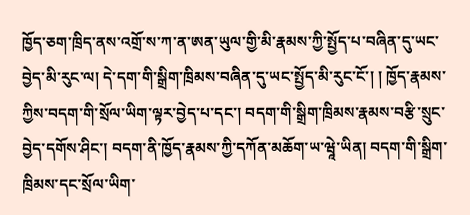ཁྱོད་ཅག་ཁྲིད་ནས་འགྲོ་ས་ཀ་ན་ཨན་ཡུལ་གྱི་མི་རྣམས་ཀྱི་སྤྱོད་པ་བཞིན་དུ་ཡང་བྱེད་མི་རུང་ལ། དེ་དག་གི་སྒྲིག་ཁྲིམས་བཞིན་དུ་ཡང་སྤྱོད་མི་རུང་ངོ་། ། ཁྱོད་རྣམས་ཀྱིས་བདག་གི་སྲོལ་ཡིག་ལྟར་བྱེད་པ་དང་། བདག་གི་སྒྲིག་ཁྲིམས་རྣམས་བརྩི་སྲུང་བྱེད་དགོས་ཤིང་། བདག་ནི་ཁྱོད་རྣམས་ཀྱི་དཀོན་མཆོག་ཡ་ཝཱེ་ཡིན། བདག་གི་སྒྲིག་ཁྲིམས་དང་སྲོལ་ཡིག་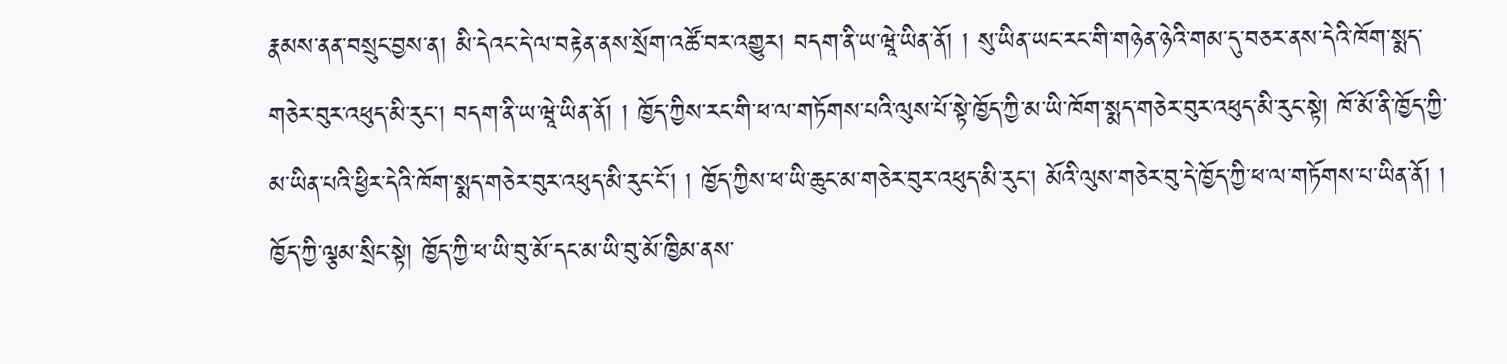རྣམས་ནན་བསྲུང་བྱས་ན། མི་དེའང་དེ་ལ་བརྟེན་ནས་སྲོག་འཚོ་བར་འགྱུར། བདག་ནི་ཡ་ཝཱེ་ཡིན་ནོ། ། སུ་ཡིན་ཡང་རང་གི་གཉེན་ཉེའི་གམ་དུ་བཅར་ནས་དེའི་ཁོག་སྨད་གཅེར་བུར་འཕུད་མི་རུང་། བདག་ནི་ཡ་ཝཱེ་ཡིན་ནོ། ། ཁྱོད་ཀྱིས་རང་གི་ཕ་ལ་གཏོགས་པའི་ལུས་པོ་སྟེ་ཁྱོད་ཀྱི་མ་ཡི་ཁོག་སྨད་གཅེར་བུར་འཕུད་མི་རུང་སྟེ། ཁོ་མོ་ནི་ཁྱོད་ཀྱི་མ་ཡིན་པའི་ཕྱིར་དེའི་ཁོག་སྨད་གཅེར་བུར་འཕུད་མི་རུང་ངོ་། ། ཁྱོད་ཀྱིས་ཕ་ཡི་ཆུང་མ་གཅེར་བུར་འཕུད་མི་རུང་། མོའི་ལུས་གཅེར་བུ་དེ་ཁྱོད་ཀྱི་ཕ་ལ་གཏོགས་པ་ཡིན་ནོ། ། ཁྱོད་ཀྱི་ལྕམ་སྲིང་སྟེ། ཁྱོད་ཀྱི་ཕ་ཡི་བུ་མོ་དང་མ་ཡི་བུ་མོ་ཁྱིམ་ནས་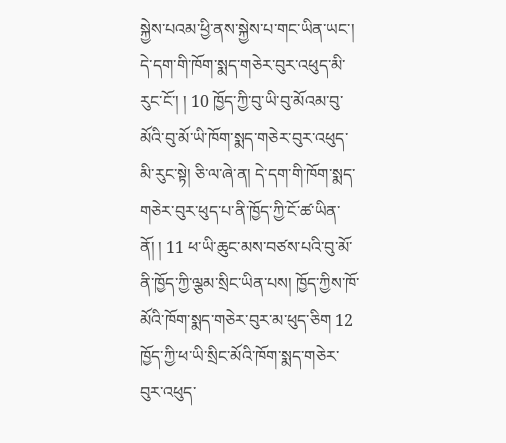སྐྱེས་པའམ་ཕྱི་ནས་སྐྱེས་པ་གང་ཡིན་ཡང་། དེ་དག་གི་ཁོག་སྨད་གཅེར་བུར་འཕུད་མི་རུང་ངོ་། ། 10 ཁྱོད་ཀྱི་བུ་ཡི་བུ་མོའམ་བུ་མོའི་བུ་མོ་ཡི་ཁོག་སྨད་གཅེར་བུར་འཕུད་མི་རུང་སྟེ། ཅི་ལ་ཞེ་ན། དེ་དག་གི་ཁོག་སྨད་གཅེར་བུར་ཕུད་པ་ནི་ཁྱོད་ཀྱི་ངོ་ཚ་ཡིན་ནོ། ། 11 ཕ་ཡི་ཆུང་མས་བཙས་པའི་བུ་མོ་ནི་ཁྱོད་ཀྱི་ལྕམ་སྲིང་ཡིན་པས། ཁྱོད་ཀྱིས་ཁོ་མོའི་ཁོག་སྨད་གཅེར་བུར་མ་ཕུད་ཅིག 12 ཁྱོད་ཀྱི་ཕ་ཡི་སྲིང་མོའི་ཁོག་སྨད་གཅེར་བུར་འཕུད་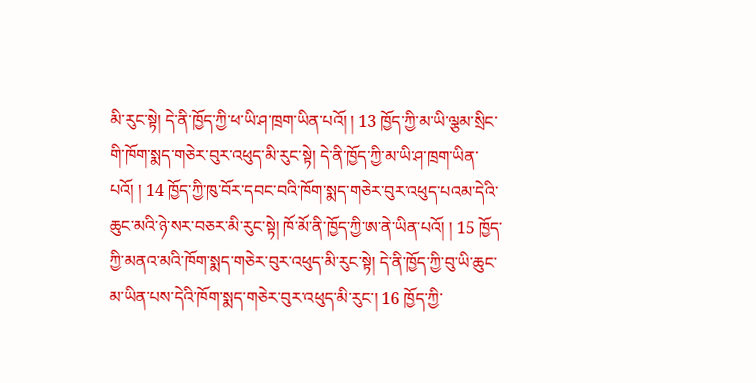མི་རུང་སྟེ། དེ་ནི་ཁྱོད་ཀྱི་ཕ་ཡི་ཤ་ཁྲག་ཡིན་པའོ། ། 13 ཁྱོད་ཀྱི་མ་ཡི་ལྕམ་སྲིང་གི་ཁོག་སྨད་གཅེར་བུར་འཕུད་མི་རུང་སྟེ། དེ་ནི་ཁྱོད་ཀྱི་མ་ཡི་ཤ་ཁྲག་ཡིན་པའོ། ། 14 ཁྱོད་ཀྱི་ཁུ་བོར་དབང་བའི་ཁོག་སྨད་གཅེར་བུར་འཕུད་པའམ་དེའི་ཆུང་མའི་ཉེ་སར་བཅར་མི་རུང་སྟེ། ཁོ་མོ་ནི་ཁྱོད་ཀྱི་ཨ་ནེ་ཡིན་པའོ། ། 15 ཁྱོད་ཀྱི་མནའ་མའི་ཁོག་སྨད་གཅེར་བུར་འཕུད་མི་རུང་སྟེ། དེ་ནི་ཁྱོད་ཀྱི་བུ་ཡི་ཆུང་མ་ཡིན་པས་དེའི་ཁོག་སྨད་གཅེར་བུར་འཕུད་མི་རུང་། 16 ཁྱོད་ཀྱི་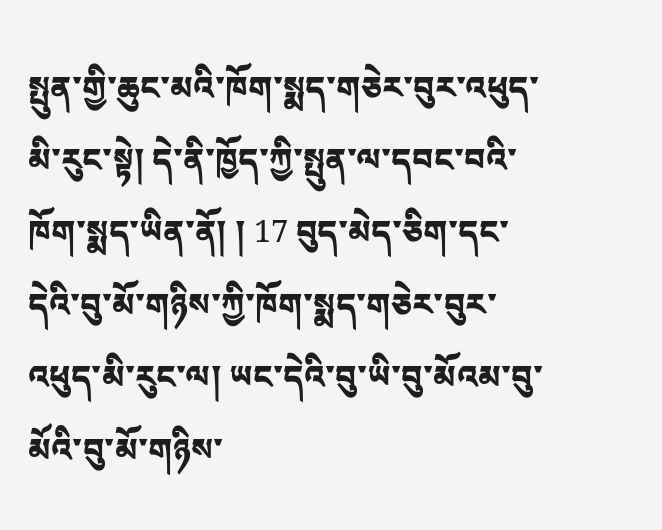སྤུན་གྱི་ཆུང་མའི་ཁོག་སྨད་གཅེར་བུར་འཕུད་མི་རུང་སྟེ། དེ་ནི་ཁྱོད་ཀྱི་སྤུན་ལ་དབང་བའི་ཁོག་སྨད་ཡིན་ནོ། ། 17 བུད་མེད་ཅིག་དང་དེའི་བུ་མོ་གཉིས་ཀྱི་ཁོག་སྨད་གཅེར་བུར་འཕུད་མི་རུང་ལ། ཡང་དེའི་བུ་ཡི་བུ་མོའམ་བུ་མོའི་བུ་མོ་གཉིས་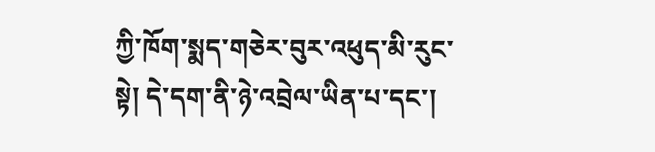ཀྱི་ཁོག་སྨད་གཅེར་བུར་འཕུད་མི་རུང་སྟེ། དེ་དག་ནི་ཉེ་འབྲེལ་ཡིན་པ་དང་།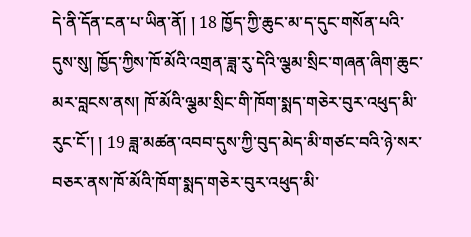དེ་ནི་དོན་ངན་པ་ཡིན་ནོ། ། 18 ཁྱོད་ཀྱི་ཆུང་མ་ད་དུང་གསོན་པའི་དུས་སུ། ཁྱོད་ཀྱིས་ཁོ་མོའི་འགྲན་ཟླ་རུ་དེའི་ལྕམ་སྲིང་གཞན་ཞིག་ཆུང་མར་བླངས་ནས། ཁོ་མོའི་ལྕམ་སྲིང་གི་ཁོག་སྨད་གཅེར་བུར་འཕུད་མི་རུང་ངོ་། ། 19 ཟླ་མཚན་འབབ་དུས་ཀྱི་བུད་མེད་མི་གཙང་བའི་ཉེ་སར་བཅར་ནས་ཁོ་མོའི་ཁོག་སྨད་གཅེར་བུར་འཕུད་མི་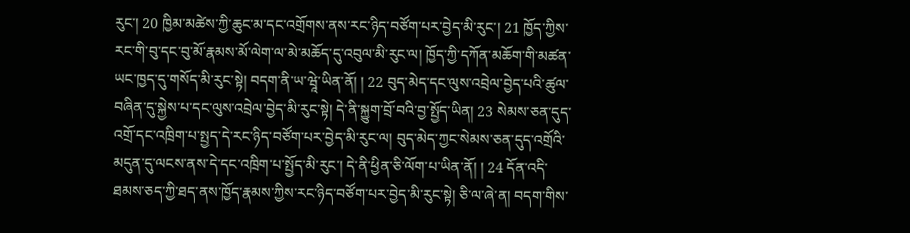རུང་། 20 ཁྱིམ་མཚེས་ཀྱི་ཆུང་མ་དང་འགྲོགས་ནས་རང་ཉིད་བཙོག་པར་བྱེད་མི་རུང་། 21 ཁྱོད་ཀྱིས་རང་གི་བུ་དང་བུ་མོ་རྣམས་མོ་ལེག་ལ་མེ་མཆོད་དུ་འབུལ་མི་རུང་ལ། ཁྱོད་ཀྱི་དཀོན་མཆོག་གི་མཚན་ཡང་ཁྱད་དུ་གསོད་མི་རུང་སྟེ། བདག་ནི་ཡ་ཝཱེ་ཡིན་ནོ། ། 22 བུད་མེད་དང་ལུས་འབྲེལ་བྱེད་པའི་ཚུལ་བཞིན་དུ་སྐྱེས་པ་དང་ལུས་འབྲེལ་བྱེད་མི་རུང་སྟེ། དེ་ནི་སྐྱུག་བྲོ་བའི་བྱ་སྤྱོད་ཡིན། 23 སེམས་ཅན་དུད་འགྲོ་དང་འཁྲིག་པ་སྤྱད་དེ་རང་ཉིད་བཙོག་པར་བྱེད་མི་རུང་ལ། བུད་མེད་ཀྱང་སེམས་ཅན་དུད་འགྲོའི་མདུན་དུ་ལངས་ནས་དེ་དང་འཁྲིག་པ་སྤྱོད་མི་རུང་། དེ་ནི་ཕྱིན་ཅི་ལོག་པ་ཡིན་ནོ། ། 24 དོན་འདི་ཐམས་ཅད་ཀྱི་ཐད་ནས་ཁྱོད་རྣམས་ཀྱིས་རང་ཉིད་བཙོག་པར་བྱེད་མི་རུང་སྟེ། ཅི་ལ་ཞེ་ན། བདག་གིས་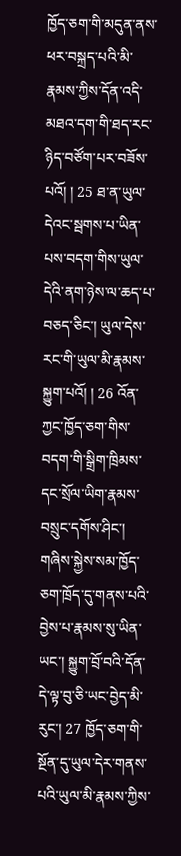ཁྱོད་ཅག་གི་མདུན་ནས་ཕར་བསྐྲད་པའི་མི་རྣམས་ཀྱིས་དོན་འདི་མཐའ་དག་གི་ཐད་རང་ཉིད་བཙོག་པར་བཟོས་པའོ། ། 25 ཐ་ན་ཡུལ་དེའང་སྦགས་པ་ཡིན་པས་བདག་གིས་ཡུལ་དེའི་ནག་ཉེས་ལ་ཆད་པ་བཅད་ཅིང་། ཡུལ་དེས་རང་གི་ཡུལ་མི་རྣམས་སྐྱུག་པའོ། ། 26 འོན་ཀྱང་ཁྱོད་ཅག་གིས་བདག་གི་སྒྲིག་ཁྲིམས་དང་སྲོལ་ཡིག་རྣམས་བསྲུང་དགོས་ཤིང་། གཞིས་སྐྱེས་སམ་ཁྱོད་ཅག་ཁྲོད་དུ་གནས་པའི་བྱེས་པ་རྣམས་སུ་ཡིན་ཡང་། སྐྱུག་བྲོ་བའི་དོན་དེ་ལྟ་བུ་ཅི་ཡང་བྱེད་མི་རུང་། 27 ཁྱོད་ཅག་གི་སྔོན་དུ་ཡུལ་དེར་གནས་པའི་ཡུལ་མི་རྣམས་ཀྱིས་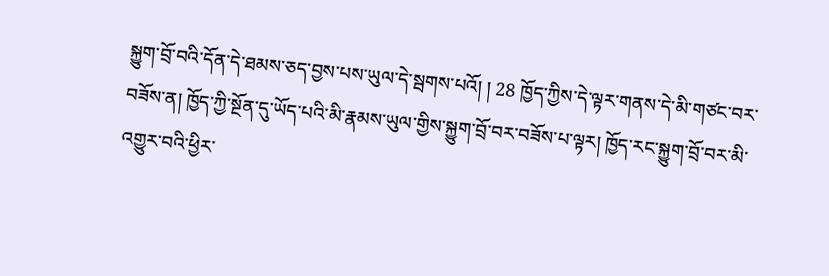སྐྱུག་བྲོ་བའི་དོན་དེ་ཐམས་ཅད་བྱས་པས་ཡུལ་དེ་སྦགས་པའོ། ། 28 ཁྱོད་ཀྱིས་དེ་ལྟར་གནས་དེ་མི་གཙང་བར་བཟོས་ན། ཁྱོད་ཀྱི་སྔོན་དུ་ཡོད་པའི་མི་རྣམས་ཡུལ་གྱིས་སྐྱུག་བྲོ་བར་བཟོས་པ་ལྟར། ཁྱོད་རང་སྐྱུག་བྲོ་བར་མི་འགྱུར་བའི་ཕྱིར་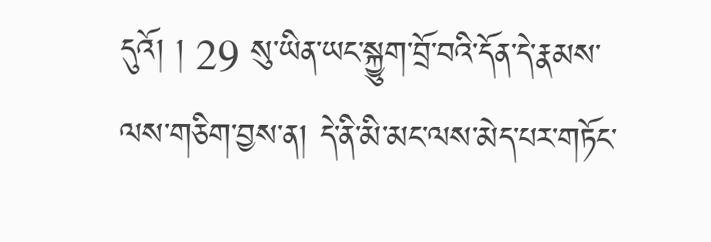དུའོ། ། 29 སུ་ཡིན་ཡང་སྐྱུག་བྲོ་བའི་དོན་དེ་རྣམས་ལས་གཅིག་བྱས་ན། དེ་ནི་མི་མང་ལས་མེད་པར་གཏོང་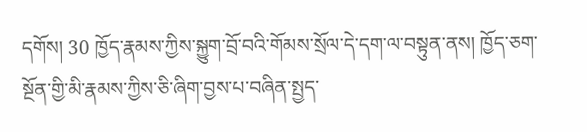དགོས། 30 ཁྱོད་རྣམས་ཀྱིས་སྐྱུག་བྲོ་བའི་གོམས་སྲོལ་དེ་དག་ལ་བསྟུན་ནས། ཁྱོད་ཅག་སྔོན་གྱི་མི་རྣམས་ཀྱིས་ཅི་ཞིག་བྱས་པ་བཞིན་སྤྱད་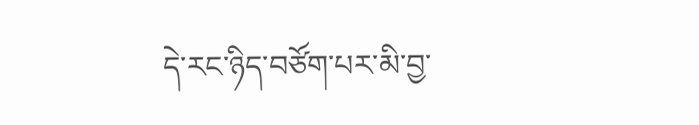དེ་རང་ཉིད་བཙོག་པར་མི་བྱ་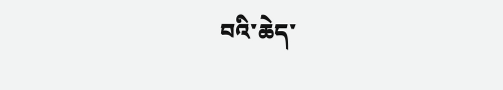བའི་ཆེད་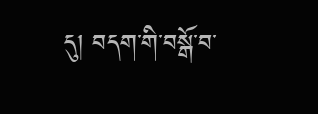དུ། བདག་གི་བསྒོ་བ་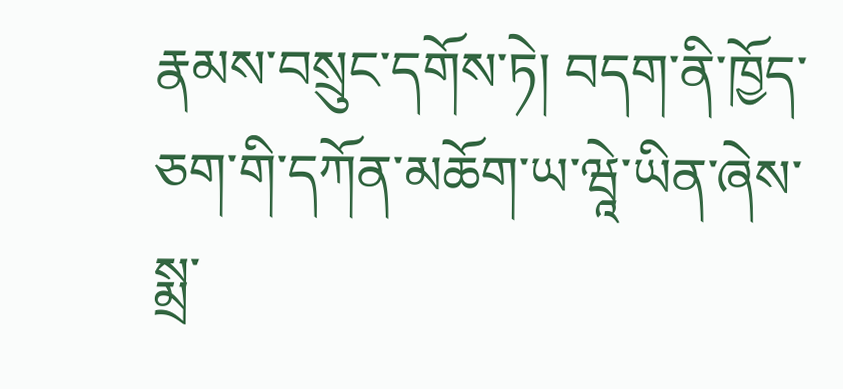རྣམས་བསྲུང་དགོས་ཏེ། བདག་ནི་ཁྱོད་ཅག་གི་དཀོན་མཆོག་ཡ་ཝཱེ་ཡིན་ཞེས་སྨྲ་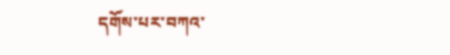དགོས་པར་བཀའ་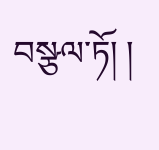བསྩལ་ཏོ། །